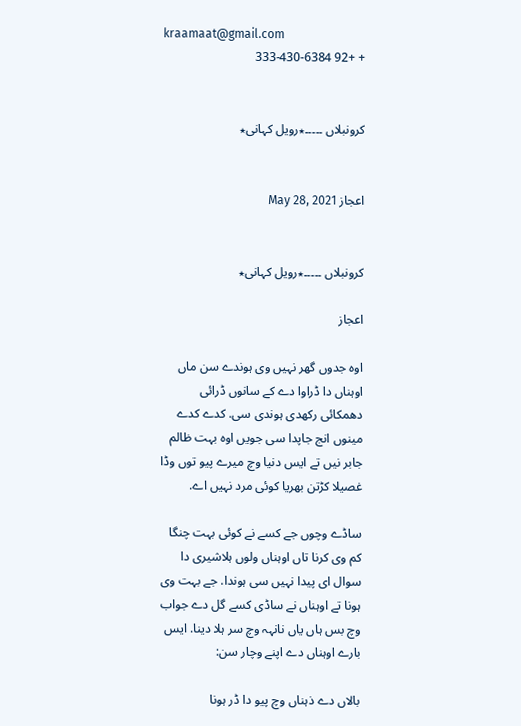kraamaat@gmail.com
+ +92 333-430-6384


کرونبلاں ۔۔۔۔۔٭رویل کہانی٭


اعجاز May 28, 2021


کرونبلاں ۔۔۔۔۔٭رویل کہانی٭

اعجاز

اوہ جدوں گھر نہیں وی ہوندے سن ماں اوہناں دا ڈراوا دے کے سانوں ڈرائی دھمکائی رکھدی ہوندی سی. کدے کدے مینوں انج جاپدا سی جویں اوہ بہت ظالم جابر نیں تے ایس دنیا وچ میرے پیو توں وڈا غصیلا کڑتن بھریا کوئی مرد نہیں اے.

ساڈے وچوں جے کسے نے کوئی بہت چنگا کم وی کرنا تاں اوہناں ولوں ہلاشیری دا سوال ای پیدا نہیں سی ہوندا. جے بہت وی ہونا تے اوہناں نے ساڈی کسے گل دے جواب وچ بس ہاں یاں نانہہ وچ سر ہلا دینا. ایس بارے اوہناں دے اپنے وچار سن:

بالاں دے ذہناں وچ پیو دا ڈر ہونا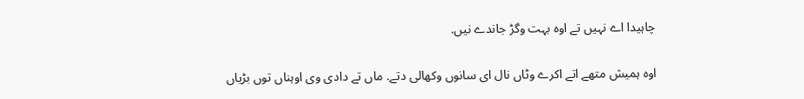چاہیدا اے نہیں تے اوہ بہت وگڑ جاندے نیں.

اوہ ہمیش متھے اتے اکرے وٹاں نال ای سانوں وکھالی دتے. ماں تے دادی وی اوہناں توں بڑیاں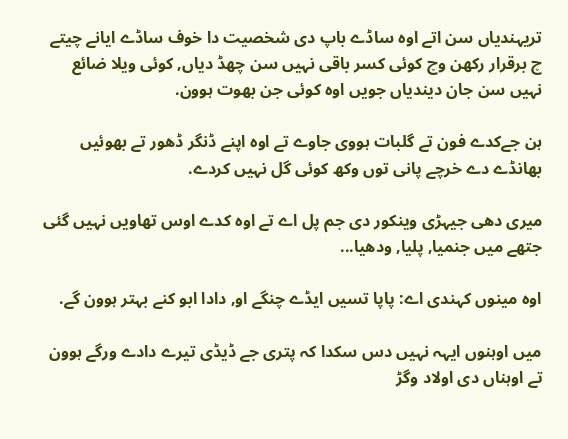تریہندیاں سن اتے اوہ ساڈے باپ دی شخصیت دا خوف ساڈے ایانے چیتے چ برقرار رکھن وچ کوئی کسر باقی نہیں سن چھڈ دیاں, کوئی ویلا ضائع نہیں سن جان دیندیاں جویں اوہ کوئی جن بھوت ہوون.

ہن جےکدے فون تے گلبات ہووی جاوے تے اوہ اپنے ڈنگر ڈھور تے بھوئیں بھانڈے دے خرچے پانی توں وکھ کوئی گل نہیں کردے.

میری دھی جیہڑی وینکور دی جم پل اے تے اوہ کدے اوس تھاویں نہیں گئی جتھے میں جنمیا, پلیا, ودھیا...

اوہ مینوں کہندی اے: پاپا تسیں ایڈے چنگے او, دادا ابو کنے بہتر ہوون گے.

میں اوہنوں ایہہ نہیں دس سکدا کہ پتری جے ڈیڈی تیرے دادے ورگے ہوون تے اوہناں دی اولاد وگڑ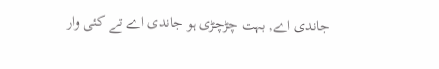جاندی اے, بہت چڑچڑی ہو جاندی اے تے کئی وار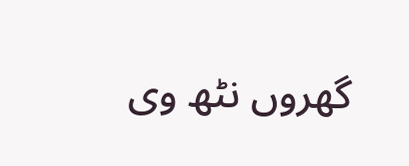گھروں نٹھ وی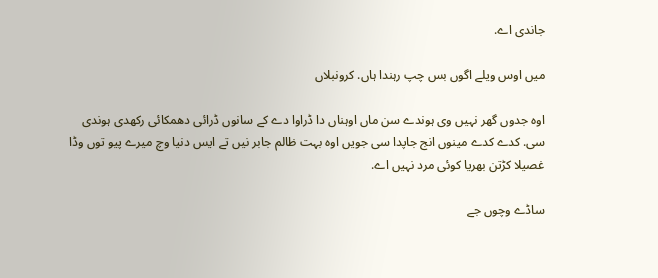جاندی اے.

میں اوس ویلے اگوں بس چپ رہندا ہاں. کرونبلاں

اوہ جدوں گھر نہیں وی ہوندے سن ماں اوہناں دا ڈراوا دے کے سانوں ڈرائی دھمکائی رکھدی ہوندی سی. کدے کدے مینوں انج جاپدا سی جویں اوہ بہت ظالم جابر نیں تے ایس دنیا وچ میرے پیو توں وڈا غصیلا کڑتن بھریا کوئی مرد نہیں اے.

ساڈے وچوں جے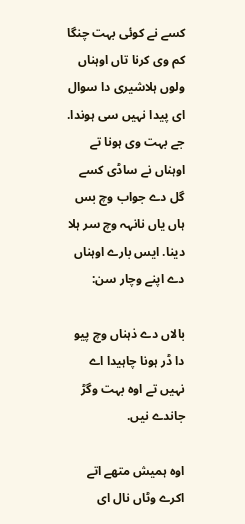کسے نے کوئی بہت چنگا کم وی کرنا تاں اوہناں ولوں ہلاشیری دا سوال ای پیدا نہیں سی ہوندا. جے بہت وی ہونا تے اوہناں نے ساڈی کسے گل دے جواب وچ بس ہاں یاں نانہہ وچ سر ہلا دینا. ایس بارے اوہناں دے اپنے وچار سن:

بالاں دے ذہناں وچ پیو دا ڈر ہونا چاہیدا اے نہیں تے اوہ بہت وگڑ جاندے نیں.

اوہ ہمیش متھے اتے اکرے وٹاں نال ای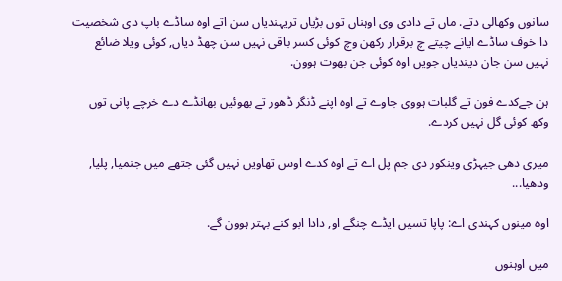سانوں وکھالی دتے. ماں تے دادی وی اوہناں توں بڑیاں تریہندیاں سن اتے اوہ ساڈے باپ دی شخصیت دا خوف ساڈے ایانے چیتے چ برقرار رکھن وچ کوئی کسر باقی نہیں سن چھڈ دیاں, کوئی ویلا ضائع نہیں سن جان دیندیاں جویں اوہ کوئی جن بھوت ہوون.

ہن جےکدے فون تے گلبات ہووی جاوے تے اوہ اپنے ڈنگر ڈھور تے بھوئیں بھانڈے دے خرچے پانی توں وکھ کوئی گل نہیں کردے.

میری دھی جیہڑی وینکور دی جم پل اے تے اوہ کدے اوس تھاویں نہیں گئی جتھے میں جنمیا, پلیا, ودھیا...

اوہ مینوں کہندی اے: پاپا تسیں ایڈے چنگے او, دادا ابو کنے بہتر ہوون گے.

میں اوہنوں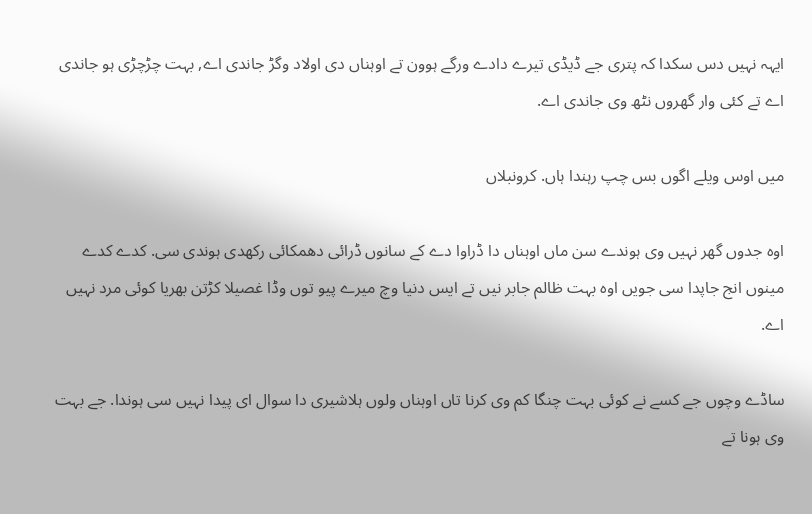ایہہ نہیں دس سکدا کہ پتری جے ڈیڈی تیرے دادے ورگے ہوون تے اوہناں دی اولاد وگڑ جاندی اے, بہت چڑچڑی ہو جاندی اے تے کئی وار گھروں نٹھ وی جاندی اے.

میں اوس ویلے اگوں بس چپ رہندا ہاں. کرونبلاں

اوہ جدوں گھر نہیں وی ہوندے سن ماں اوہناں دا ڈراوا دے کے سانوں ڈرائی دھمکائی رکھدی ہوندی سی. کدے کدے مینوں انج جاپدا سی جویں اوہ بہت ظالم جابر نیں تے ایس دنیا وچ میرے پیو توں وڈا غصیلا کڑتن بھریا کوئی مرد نہیں اے.

ساڈے وچوں جے کسے نے کوئی بہت چنگا کم وی کرنا تاں اوہناں ولوں ہلاشیری دا سوال ای پیدا نہیں سی ہوندا. جے بہت وی ہونا تے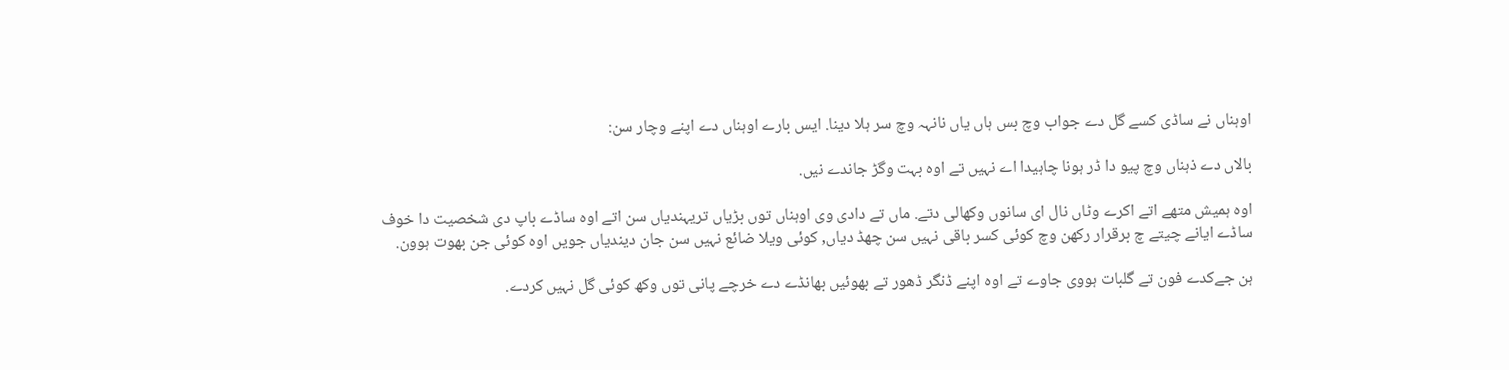اوہناں نے ساڈی کسے گل دے جواب وچ بس ہاں یاں نانہہ وچ سر ہلا دینا. ایس بارے اوہناں دے اپنے وچار سن:

بالاں دے ذہناں وچ پیو دا ڈر ہونا چاہیدا اے نہیں تے اوہ بہت وگڑ جاندے نیں.

اوہ ہمیش متھے اتے اکرے وٹاں نال ای سانوں وکھالی دتے. ماں تے دادی وی اوہناں توں بڑیاں تریہندیاں سن اتے اوہ ساڈے باپ دی شخصیت دا خوف ساڈے ایانے چیتے چ برقرار رکھن وچ کوئی کسر باقی نہیں سن چھڈ دیاں, کوئی ویلا ضائع نہیں سن جان دیندیاں جویں اوہ کوئی جن بھوت ہوون.

ہن جےکدے فون تے گلبات ہووی جاوے تے اوہ اپنے ڈنگر ڈھور تے بھوئیں بھانڈے دے خرچے پانی توں وکھ کوئی گل نہیں کردے.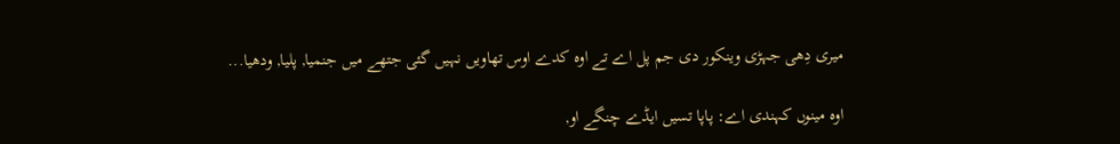میری دِھی جہڑی وینکور دی جم پل اے تے اوہ کدے اوس تھاویں نہیں گئی جتھے میں جنمیا, پلیا, ودھیا...

اوہ مینوں کہندی اے: پاپا تسیں ایڈے چنگے او,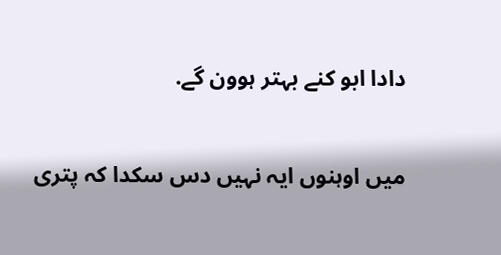دادا ابو کنے بہتر ہوون گے.

میں اوہنوں ایہ نہیں دس سکدا کہ پتری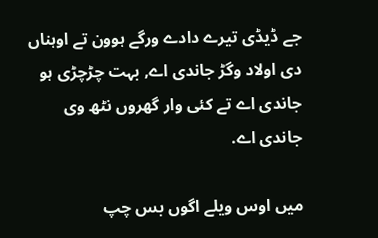جے ڈیڈی تیرے دادے ورگے ہوون تے اوہناں دی اولاد وگڑ جاندی اے, بہت چڑچڑی ہو جاندی اے تے کئی وار گھروں نٹھ وی جاندی اے.

میں اوس ویلے اگوں بس چپ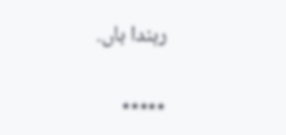رہندا ہاں.

٭٭٭٭٭